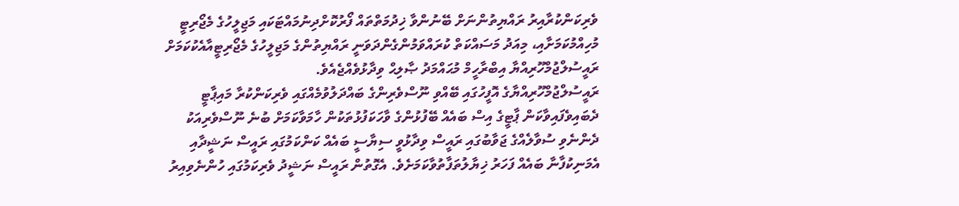ވެރިކަންކުރާއިރު ރައްޔިތުންނަށް ބޭނުންވާ ޚިދުމަތްތައް ފޯރުކޮށްދިނުމައްޓަކައި މަޖިލީހުގެ މެޖޯރިޓީ މުހިއްމުކަމަށާއި، މިއަދު މަސައްކަތް ކުރައްވަމުންގެންދަވަނީ ރައްޔިތުންގެ މަޖިލީހުގެ މެޖޯރިޓީއާއެކުކަމަށް ރައީސުލްޖުމްހޫރިއްޔާ އިބްރާހީމް މުޙައްމަދު ޞާލިޙް ވިދާޅުވެއްޖެއެވެ.
ރައީސުލްޖުމްހޫރިއްޔާގެ އޮފީހުގައި ބޭއްވި ނޫސްވެރިންގެ ބައްދަލުވުމެއްގައި ވެރިކަންކުރާ މައިޕާޓީ ދެބައިވެފައިވާކަން ޕާޓީގެ އިސް ބައެއް ބޭފުޅުންގެ ވާހަކަފުޅުތަކުން ހާމަވާކަމަށް ބުނެ ނޫސްވެރިއަކު ދެންނެވި ސުވާލެއްގެ ޖަވާބުގައި ރައީސް ވިދާޅުވީ ސިޔާސީ ބައެއް ކަންކަމުގައި ރައީސް ނަޝީދާއި އެމަނިކުފާނާ ބައެއް ފަހަރު ޚިޔާލުތަފާތުވާކަމަށެވެ. އެގޮތުން ރައީސް ނަޝީދު ވެރިކަމުގައި ހުންނެވިއިރު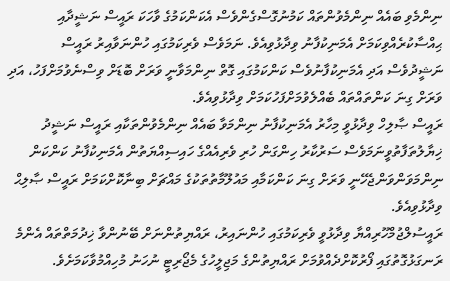ނިންމެވި ބައެއް ނިންމެވުންތައް ކަމުނުގޮސްގެންވެސް އެކަންކަމުގެ ވާހަކަ ރައީސް ނަޝީދާއި ޙިއްސާކުރެއްވިކަމަށް އެމަނިކުފާނު ވިދާޅުވިއެވެ. ނަމަވެސް ވެރިކަމުގައި ހުންނަވާއިރު ރައީސް ނަޝީދުވެސް އަދި އެމަނިކުފާނުވެސް ކަންކަމުގައި ގޮތް ނިންމަވާނީ ވަރަށް ބޮޑަށް ވިސްނެވުމަށްފަހު، އަދި ވަރަށް ގިނަ ކަންތައްތައް ބެއްލެވުމަށްފަހުކަމަށް ވިދާޅުވިއެވެ.
ރައީސް ޞާލިހް ވިދާޅުވީ މިހާރު އެމަނިކުފާނު ނިންމަވާ ބައެއް ނިންމެވުންތަކާއި ރައީސް ނަޝީދު ޚިޔާލުތަފާތުވީނަމަވެސް ސަރުކާރު ހިންގަން ހުރި ވެރިއެއްގެ ހައިސިއްޔަތުން އެމަނިކުފާނު ކަންކަން ނިންމަވަންވަންޖެހޭނީ ވަރަށް ގިނަ ކަންކަމާއި މައުލޫމާތުތަކުގެ މައްޗަށް ބިނާކޮށްކަމަށް ރައީސް ޞާލިޙް ވިދާޅުވިއެވެ.
ރައީސުލްޖުމްހޫރިއްޔާ ވިދާޅުވީ ވެރިކަމުގައި ހުންނައިރު، ރައްޔިތުންނަށް ބޭނުންވާ ޚިދުމަތްތައް އެންމެ ރަނގަޅުގޮތުގައި ފޯރުކޮށްދެއްވުމަށް ރައްޔިތުންގެ މަޖިލީހުގެ މެޖޯރިޓީ ނުހަނު މުހިއްމުވާކަމަށެވެ.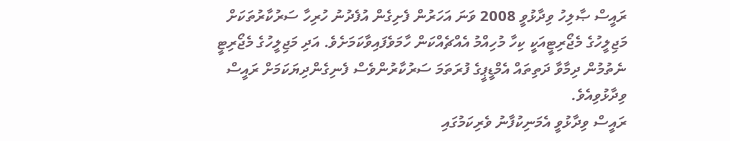ރައީސް ޞާލިހު ވިދާޅުވީ 2008 ވަނަ އަހަރުން ފެށިގެން އުފެދުނު ހުރިހާ ސަރުކާރުތަކަށް މަޖިލީހުގެ މެޖޯރިޓީއަކީ ކިހާ މުހިއްމު އެއްޗެއްކަން ހާމަވެފައިވާކަމަށެވެ. އަދި މަޖިލީހުގެ މެޖޯރިޓީ ނެތުމުން ދިމާވާ ދަތިތައް އެމްޑީޕީގެ ފުރަތަމަ ސަރުކާރުންވެސް ފެނިގެންދިޔަކަމަށް ރައީސް ވިދާޅުވިއެވެ.
ރައީސް ވިދާޅުވީ އެމަނިކުފާނު ވެރިކަމުގައި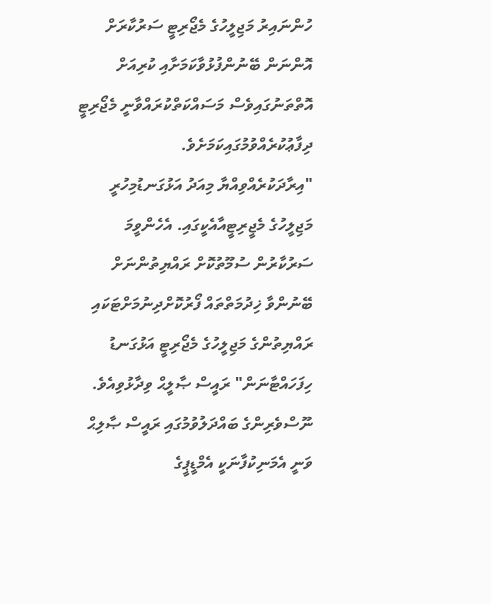ހުންނައިރު މަޖިލީހުގެ މެޖޯރިޓީ ސަރުކާރަށް އޮންނަން ބޭނުންފުޅުވާކަމަށާއި ކުރިއަށް އޮތްތަނުގައިވެސް މަސައްކަތްކުރައްވާނީ މެޖޯރިޓީ ދިފާޢުކުރެއްވުމުގައިކަމަށެވެ.
"އިރާދަކުރެއްވިއްޔާ މިއަދު އަޅުގަނޑުމިހުރީ މަޖިލީހުގެ މެޖީރިޓީއާއެކީގައި. އެހެންވީމަ ސަރުކާރުން ސުމޫތުކޮށް ރައްޔިތުންނަށް ބޭނުންވާ ޚިދުމަތްތައް ފޯރުކޮށްދިނުމަށްޓަކައި ރައްޔިތުންގެ މަޖިލީހުގެ މެޖޯރިޓީ އަޅުގަނޑު ހިފަހައްޓާނަން" ރައީސް ޞާލީޙް ވިދާޅުވިއެވެ.
ނޫސްވެރިންގެ ބައްދަލުވުމުގައި ރައީސް ޞާލިޙް ވަނީ އެމަނިކުފާނަކީ އެމްޑީޕީގެ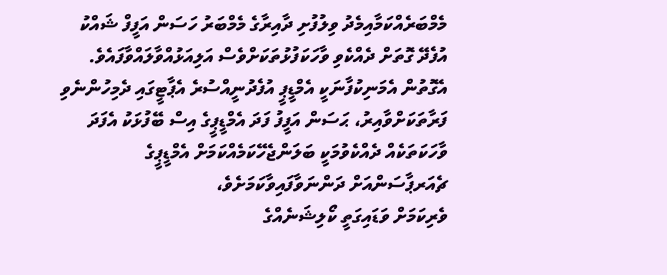މެމްބަރެއްކަމާއިމެދު ވިލުފުށި ދާއިރާގެ މެމްބަރު ހަސަން އަފީފް ޝައްކު އުފެދޭ ގޮތަށް ދެއްކެވި ވާހަކަފުޅުތަކަށްވެސް އަލިއަޅުއްވާލައްވާފައެވެ. އެގޮތުން އެމަނިކުފާނަކީ އެމްޑީޕީ އުފެދުނީއްސުރެ އެޕާޓީގައި ދެމިހުންނެވި ފަރާތަކަށްވާއިރު، ޙަސަން އަފީފު ފަދަ އެމްޑީޕީގެ އިސް ބޭފުޅަކު އެފަދަ ވާހަކަތަކެއް ދެއްކެވުމަކީ ބަލަންޖެހޭކަމެއްކަމަށް އެމްޑީޕީގެ ޗެއަރޕާސަންއަށް ދަންނަވާފައިވާކަމަށެވެ،
ވެރިކަމަށް ވަޑައިގަތީ ކޯލިޝަނެއްގެ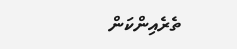ތެރެއިންކަން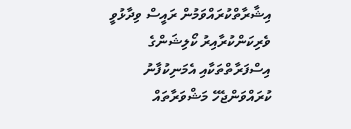އިޝާރާތްކުރައްވަމުން ރައީސް ވިދާޅުވީ ވެރިކަންކުރާއިރު ކޯލިޝަންގެ އިސްފަރާތްތަކާއި އެމަނިކުފާނު ކުރައްވަންޖެހޭ މަޝްވަރާތައް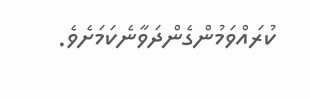ކުރައްވަމުންގެންދަވާނެކަމަށެވެ.